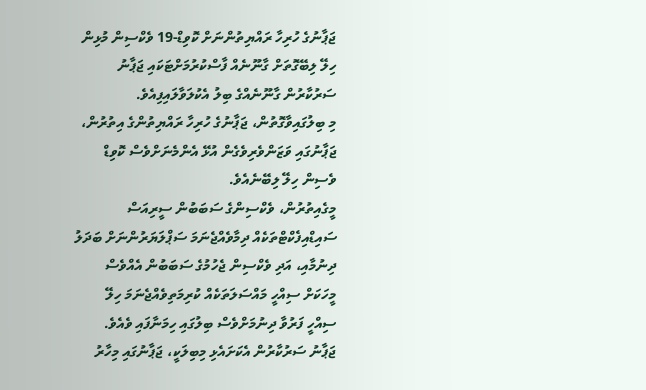ޖަޕާނުގެ ހުރިހާ ރައްޔިތުންނަށް ކޮވިޑް-19 ވެކްސިން މުޅިން ހިލޭ ލިބޭގޮތަށް ގާނޫނެއް ފާސްކުރުމަށްޓަކައި ޖަޕާނު ސަރުކާރުން ގާނޫނެއްގެ ބިލު އެކުލަވާލައިފިއެވެ.
މި ބިލުގައިވާގޮތުން، ޖަޕާނުގެ ހުރިހާ ރައްޔިތުންގެ އިތުރުން، ޖަޕާނުގައި ވަޒަންވެރިވެގެން އުޅޭ އެންމެނަށްވެސް ކޮވިޑް ވެސިން ހިލޭ ލިބޭނެއެވެ.
މީގެއިތުރުން، ވެކްސިންގެ ސަބަބުން ސީރިއަސް ސައިޑްއިފެކްޓްތަކެއް ދިމާވެއްޖެނަމަ ސަޕްލަޔަރުންނަށް ބަދަލު ދިނުމާއި، އަދި ވެކްސިން ޖެހުމުގެ ސަބަބުން އެއްވެސް މީހަކަށް ސިއްހީ މައްސަލަތަކެއް ކުރިމަތިވެއްޖެނަމަ ހިލޭ ސިއްހީ ފަރުވާ ދިނުމަށްވެސް ބިލުގައި ހިމަނާފައި ވެއެވެ.
ޖަޕާނު ސަރުކާރުން އެކަށައެޅި މިބިލަކީ، ޖަޕާނުގައި މިހާރު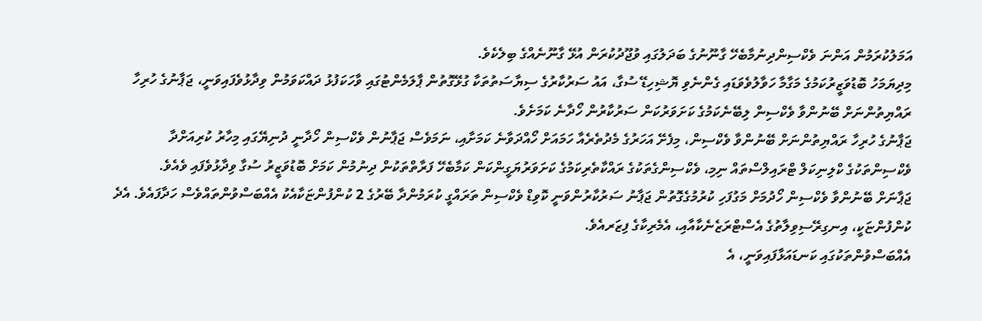އަމަލުކުރަމުން އަންނަ ވެކްސިންދިނުމާބެހޭ ގާނޫނުގެ ބަދަލުގައި ވުޖޫދުކުރަން އުޅޭ ގާނޫނެއްގެ ބިލެކެވެ.
މިދިޔަމަހު ބޮޑުވަޒީރުކަމުގެ މަގާމާ ހަވާލުވެވަޑައި ގެންނެވި ޔޮޝިހިޑޭ ސުގާ، އައު ސަރުކާރުގެ ސިޔާސަތުތަކާ ގުޅޭގޮތުން ޕާލަމެންޓުގައި ވާހަކަފުޅު ދައްކަވަމުން ވިދާޅުވެފައިވަނީ، ޖަޕާނުގެ ހުރިހާ ރައްޔިތުންނަށް ބޭނުންވާ ވެކްސިން ލިބޭނެކަމުގެ ކަށަވަރުކަން ސަރުކާރުން ހޯދާނެ ކަމަށެވެ.
ޖަޕާނުގެ ހުރިހާ ރައްޔިތުންނަށް ބޭނުންވާ ވެކްސިން، މިފެށޭ އަހަރުގެ މެދުތެރެއާ ހަމައަށް ހޯއްދަވާނެ ކަމަށާއި، ނަމަވެސް ޖަޕާނުން ވެކްސިން ހޯދާނީ ދުނިޔޭގައި މިހާރު ކުރިއަށްދާ ވެކްސިންތަކުގެ ކްލިނިކަލް ޓްރައިލްސްތައް ނިމި، ވެކްސިންގެތަކުގެ ރައްކާތެރިކަމުގެ ކަށަވަރުޔަގީންކަން ކަމާބެހޭ ފަރާތްތަކުން ދިނުމުން ކަމަށް ބޮޑުވަޒީރު ސުގާ ވިދާޅުވެފައި ވެއެވެ.
ޖަޕާނަށް ބޭނުންވާ ވެކްސިން ހޯދުމަށް މަގުފަހި ކުރުމުގެގޮތުން ޖަޕާނު ސަރުކާރުންވަނީ ކޮވިޑް ވެކްސިން ތަރައްގީ ކުރަމުންދާ ބޭރުގެ 2 ކުންފުންޏަކާއެކު އެއްބަސްވުންތައްވެސް ހަދާފައެވެ. އެދެ ކުންފުންޏަކީ، އިނގިރޭސިވިލާތުގެ އެސްޓްރަޒެނެކާއާއި، އެމެރިކާގެ ފިޒަރއެވެ.
އެއްބަސްވުންތަކުގައި ކަނޑައަޅާފައިވަނީ، އެ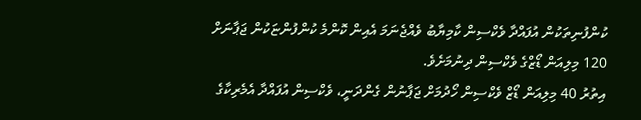ކުންފުނިތަކުން އުފައްދާ ވެކްސިން ކާމިޔާބު ވެއްޖެނަމަ އެއިން ކޮންމެ ކުންފުންޏަކުން ޖަޕާނަށް 120 މިލިއަން ޑޯޒްގެ ވެކްސިން ދިނުމަށެވެ.
އިތުރު 40 މިލިއަން ޑޯޒް ވެކްސިން ހޯދުމަށް ޖަޕާނުން ގެންދަނީ، ވެކްސިން އުފައްދާ އެމެރިކާގެ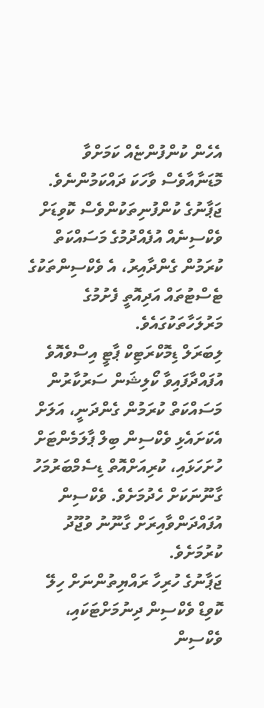އެހެން ކުންފުންޏެއް ކަމަށްވާ މޮޑަނާއާވެސް ވާހަކަ ދައްކަމުންނެވެ.
ޖަޕާނުގެ ކުންފުނިތަކުންވެސް ކޮވިޑަށް ވެކްސިނެއް އުފެއްދުމުގެ މަސައްކަތް ކުރަމުން ގެންދާއިރު، އެ ވެކްސިންތަކުގެ ޓެސްޓުތައް އަދިއޮތީ ފެށުމުގެ މަރުލަހާތަކުގައެވެ.
ލިބަރަލް ޑިމޮކްރަޓިކް ޕާޓީ އިސްވެއޮވެ އުފައްދާފައިވާ ކޯލިޝަން ސަރުކާރުން މަސައްކަތް ކުރަމުން ގެންދަނީ، އަލަށް އެކަށައެޅި ވެކްސިން ބިލް ޕާލަމެންޓަށް ހުށަހަޅައި، ކުރިއަށްއޮތް ޑިސެމްބަރުމަހު ގާނޫނަކަށް ހެދުމަށެވެ. ވެކްސިން އުފައްދަންވާއިރަށް ގާނޫނު ވުޖޫދު ކުރުމަށެވެ.
ޖަޕާނުގެ ހުރިހާ ރައްޔިތުންނަށް ހިލޭ ކޮވިޑް ވެކްސިން ދިނުމަށްޓަކައި، ވެކްސިން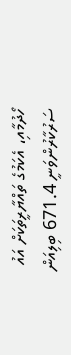ހޯދުމާއި، އެކަމުގެ ތައްޔާރީތަކަށް އައު ސަރުކާރުންވަނީ 671.4 ބިލިއަން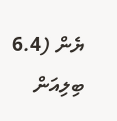ޔެން (6.4 ބިލިއަން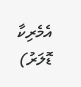އެމެރިކާ ޑޮލަރު)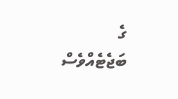ގެ ބަޖެޓެއްވެސް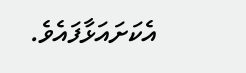އެކަށައަޅާފައެވެ.